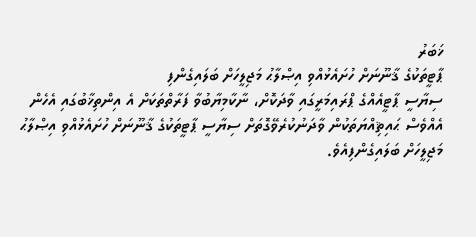ޚަބަރު
ޕާޓީތަކުގެ ޤާނޫނަށް ހުށައެޅުއްވި އިޞްލާޙު މަޖިލީހަށް ބަލައިގެންފި
ސިޔާސީ ޕާޓީއެއްގެ ޕްރައިމަރީގައި ވާދަކޮށް، ނާކާމިޔާބުވާ ފަރާތްތަކަށް އެ އިންތިޚާބުގައި އެހެން އެއްވެސް ޙައިޘިއްޔަތަކުން ވާދަނުކުރެވޭގޮތަށް ސިޔާސީ ޕާޓީތަކުގެ ޤާނޫނަށް ހުށައެޅުއްވި އިޞްލާޙު މަޖިލީހަށް ބަލައިގެންފިއެވެ.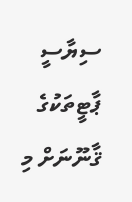ސިޔާސީ ޕާޓީތަކުގެ ޤާނޫނަށް މި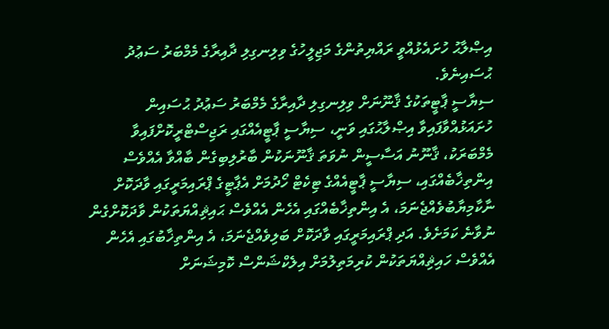އިޞްލާޙު ހުށައެޅުއްވީ ރައްޔިތުންގެ މަޖިލީހުގެ ވިލިނގިލި ދާއިރާގެ މެމްބަރު ސަޢުދު ޙުސައިނެވެ.
ސިޔާސީ ޕާޓީތަކުގެ ޤާނޫނަށް ވިލިނގިލި ދާއިރާގެ މެމްބަރު ސަޢުދު ޙުސައިން ހުށައަޅުއްވާފައިވާ އިޞްލާޙުގައި ވަނީ، ސިޔާސީ ޕާޓީއެއްގައި ރަޖިސްޓްރީކޮށްފައިވާ މެމްބަރަކު، ޤާނޫނު އަސާސީން ނުވަތަ ޤާނޫނަކުން ބާރުލިބިގެން ބާއްވާ އެއްވެސް އިންތިޚާބެއްގައި، ސިޔާސީ ޕާޓީއެއްގެ ޓިކެޓް ހޯދުމަށް އެޕާޓީގެ ޕްރައިމަރީގައި ވާދަކޮށް ނާކާމިޔާބުވެއްޖެނަމަ، އެ އިންތިޚާބެއްގައި އެހެން އެއްވެސް ޙައިޘިއްޔަތަކުން ވާދަކޮށްގެން ނުވާނެ ކަމަށެވެ. އަދި ޕްރައިމަރީގައި ވާދަކޮށް ބަލިވެއްޖެނަމަ، އެ އިންތިޚާބުގައި އެހެން އެއްވެސް ހައިޘިއްޔަތަކުން ކުރިމަތިލުމަށް އިލެކްޝަންސް ކޮމިޝަނަށް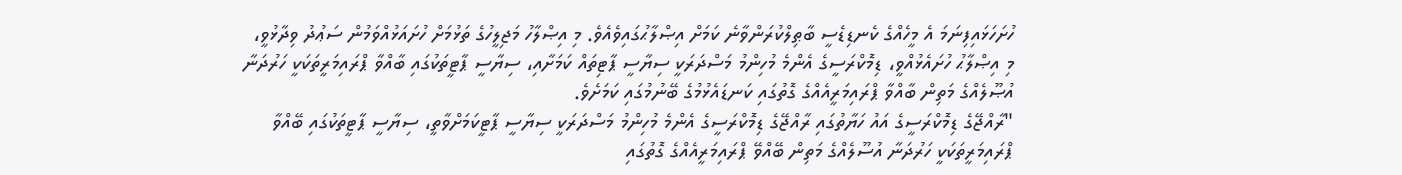ހުށަހަޅައިފިނަމަ އެ މީހެއްގެ ކެނޑިޑެސީ ބާޠިލްކުރަންވާނެ ކަމަށް އިޞްލާޙުގައިވެއެވެ. މި އިޞްލާހު މަޖިލީހުގެ ތަޅުމަށް ހުށައަޅުއްވަމުން ސަޢުދު ވިދާޅުވީ، މި އިޞްލާޙު ހުށައެޅުއްވީ، ޑިމޮކްރަސީގެ އެންމެ މުހިންމު މަސްދަރަކީ ސިޔާސީ ޕާޓިތައް ކަމަށާއި، ސިޔާސީ ޕާޓީތަކުގައި ބާއްވާ ޕްރައިމަރީތަކަކީ ހަރުދަނާ އުޞޫލެއްގެ މަތިން ބާއްވާ ޕްރައިމަރީއެއްގެ ގޮތުގައި ކަނޑައެޅުމުގެ ބޭނުމުގައި ކަމަށެވެ.
"ރާއްޖޭގެ ޑިމޮކްރަސީގެ އައު ހަޔާތުގައި ރާއްޖޭގެ ޑިމޮކްރަސީގެ އެންމެ މުހިންމު މަސްދަރަކީ ސިޔާސީ ޕާޓީކަމަށްވާތީ، ސިޔާސީ ޕާޓީތަކުގައި ބޭއްވާ ޕްރައިމަރީތަކަކީ ހަރުދަނާ އުސޫލެއްގެ މަތިން ބޭއްވޭ ޕްރައިމަރީއެއްގެ ގޮތުގައި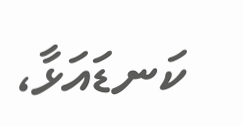ކަނޑައަޅާ،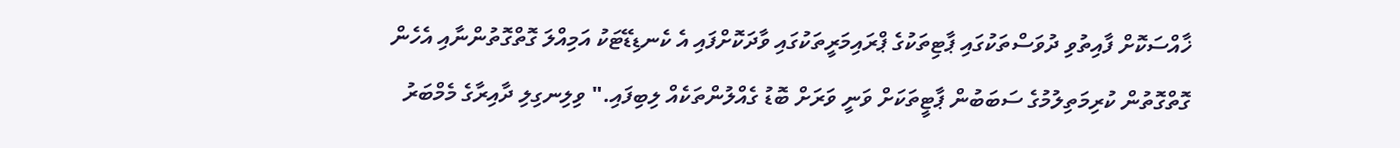ޚާއްސަކޮށް ފާއިތުވި ދުވަސްތަކުގައި ޕާޓިތަކުގެ ޕްރައިމަރީތަކުގައި ވާދަކޮށްފައި އެ ކެނޑިޑޭޓަކު އަމިއްލަ ގޮތްގޮތުންނާއި އެހެން ގޮތްގޮތުން ކުރިމަތިލުމުގެ ސަބަބުން ޕާޓީތަކަށް ވަނީ ވަރަށް ބޮޑު ގެއްލުންތަކެއް ލިބިފައި." ވިލިނގިލި ދާއިރާގެ މެމްބަރު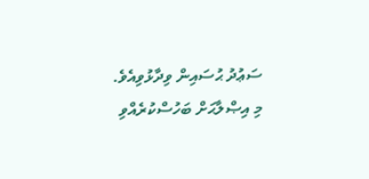ސަޢުދު ޙުސައިން ވިދާޅުވިއެވެ.
މި އިޞްލާޙަށް ބަހުސްކުރެއްވި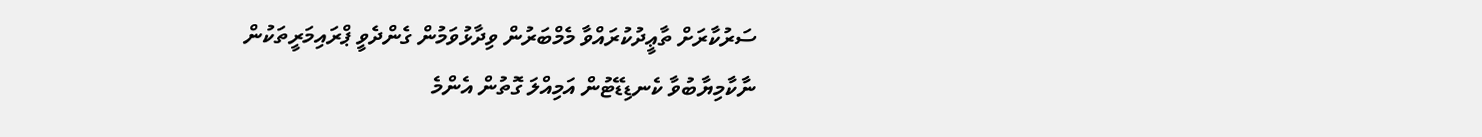ސަރުކާރަށް ތާޢީދުކުރައްވާ މެމްބަރުން ވިދާޅުވަމުން ގެންދެވީ ޕްރައިމަރީތަކުން ނާކާމިޔާބުވާ ކެނޑިޑޭޓުން އަމިއްލަ ގޮތުން އެންމެ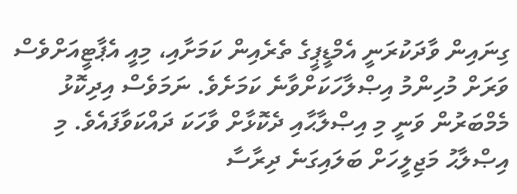ގިނައިން ވާދަކުރަނީ އެމްޑީޕީގެ ތެރެއިން ކަމަށާއި، މިއީ އެޕާޓީއަށްވެސް ވަރަށް މުހިންމު އިޞްލާހަކަށްވާނެ ކަމަށެވެ. ނަމަވެސް އިދިކޮޅު މެމްބަރުން ވަނީ މި އިޞްލާޙާއި ދެކޮޅާށް ވާހަކަ ދައްކަވާފައެވެ. މި އިޞްލާޙު މަޖިލީހަށް ބަލައިގަނެ ދިރާސާ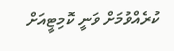ކުރެއްވުމަށް ވަނީ ކޮމިޓީއަށް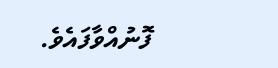ފޮނުއްވާފައެވެ.